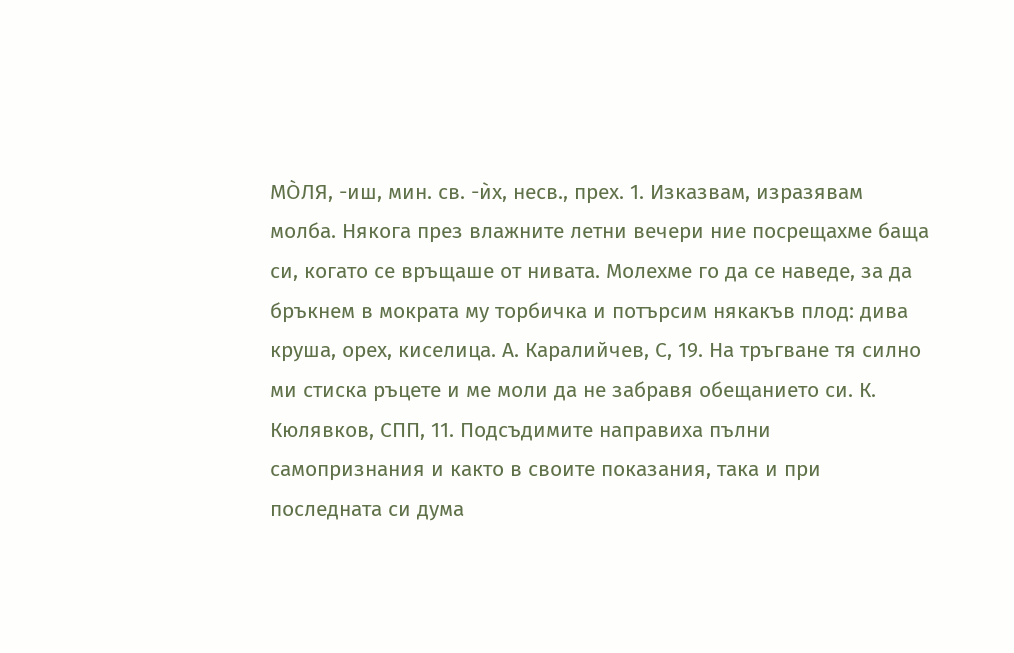МО̀ЛЯ, -иш, мин. св. -ѝх, несв., прех. 1. Изказвам, изразявам молба. Някога през влажните летни вечери ние посрещахме баща си, когато се връщаше от нивата. Молехме го да се наведе, за да бръкнем в мократа му торбичка и потърсим някакъв плод: дива круша, орех, киселица. А. Каралийчев, С, 19. На тръгване тя силно ми стиска ръцете и ме моли да не забравя обещанието си. К. Кюлявков, СПП, 11. Подсъдимите направиха пълни самопризнания и както в своите показания, така и при последната си дума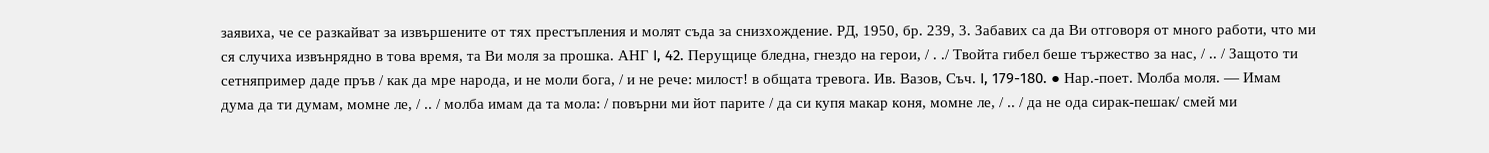заявиха, че се разкайват за извършените от тях престъпления и молят съда за снизхождение. РД, 1950, бр. 239, 3. Забавих са да Ви отговоря от много работи, что ми ся случиха извънрядно в това время, та Ви моля за прошка. АНГ I, 42. Перущице бледна, гнездо на герои, / . ./ Твойта гибел беше тържество за нас, / .. / Защото ти сетняпример даде пръв / как да мре народа, и не моли бога, / и не рече: милост! в общата тревога. Ив. Вазов, Съч. I, 179-180. ● Нар.-поет. Молба моля. — Имам дума да ти думам, момне ле, / .. / молба имам да та мола: / повърни ми йот парите / да си купя макар коня, момне ле, / .. / да не ода сирак-пешак/ смей ми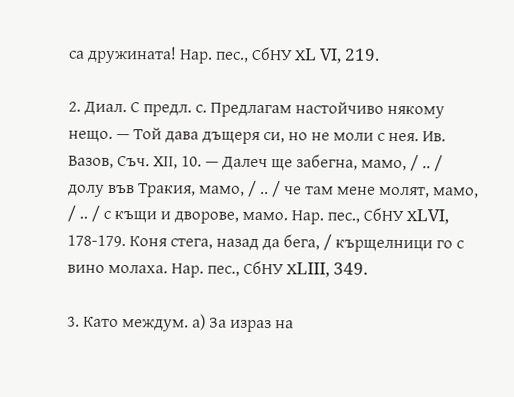са дружината! Нар. пес., СбНУ ХL VI, 219.

2. Диал. С предл. с. Предлагам настойчиво някому нещо. — Той дава дъщеря си, но не моли с нея. Ив. Вазов, Съч. ХII, 10. — Далеч ще забегна, мамо, / .. / долу във Тракия, мамо, / .. / че там мене молят, мамо, / .. / с къщи и дворове, мамо. Нар. пес., СбНУ ХLVI, 178-179. Коня стега, назад да бега, / кърщелници го с вино молаха. Нар. пес., СбНУ ХLIII, 349.

3. Като междум. а) За израз на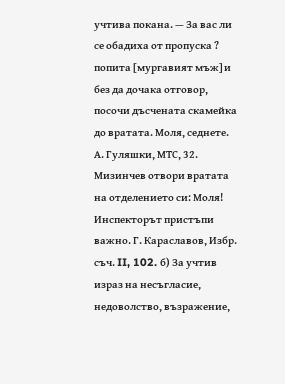учтива покана. — За вас ли се обадиха от пропуска ? попита [мургавият мъж] и без да дочака отговор, посочи дъсчената скамейка до вратата. Моля, седнете. А. Гуляшки, МТС, 32. Мизинчев отвори вратата на отделението си: Моля! Инспекторът пристъпи важно. Г. Караславов, Избр. съч. II, 102. б) За учтив израз на несъгласие, недоволство, възражение,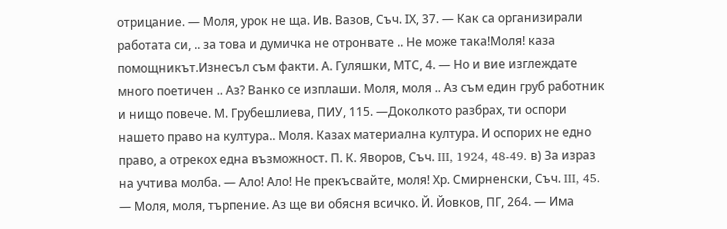отрицание. — Моля, урок не ща. Ив. Вазов, Съч. IХ, 37. — Как са организирали работата си, .. за това и думичка не отронвате .. Не може така!Моля! каза помощникът.Изнесъл съм факти. А. Гуляшки, МТС, 4. — Но и вие изглеждате много поетичен .. Аз? Ванко се изплаши. Моля, моля .. Аз съм един груб работник и нищо повече. М. Грубешлиева, ПИУ, 115. —Доколкото разбрах, ти оспори нашето право на култура.. Моля. Казах материална култура. И оспорих не едно право, а отрекох една възможност. П. К. Яворов, Съч. III, 1924, 48-49. в) За израз на учтива молба. — Ало! Ало! Не прекъсвайте, моля! Хр. Смирненски, Съч. III, 45. — Моля, моля, търпение. Аз ще ви обясня всичко. Й. Йовков, ПГ, 264. — Има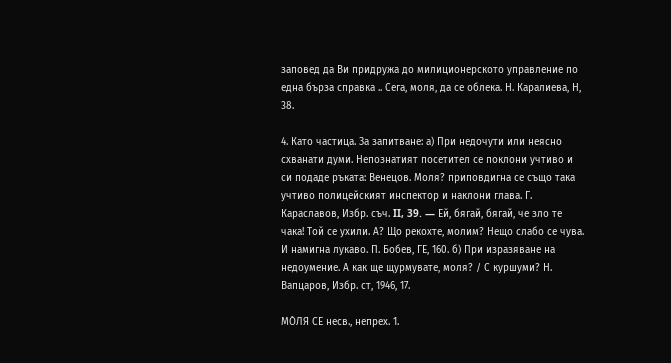заповед да Ви придружа до милиционерското управление по една бърза справка .. Сега, моля, да се облека. Н. Каралиева, Н, 38.

4. Като частица. За запитване: а) При недочути или неясно схванати думи. Непознатият посетител се поклони учтиво и си подаде ръката: Венецов. Моля? приповдигна се също така учтиво полицейският инспектор и наклони глава. Г. Караславов, Избр. съч. II, 39. — Ей, бягай, бягай, че зло те чака! Той се ухили. А? Що рекохте, молим? Нещо слабо се чува. И намигна лукаво. П. Бобев, ГЕ, 160. б) При изразяване на недоумение. А как ще щурмувате, моля? / С куршуми? Н. Вапцаров, Избр. ст, 1946, 17.

МО̀ЛЯ СЕ несв., непрех. 1.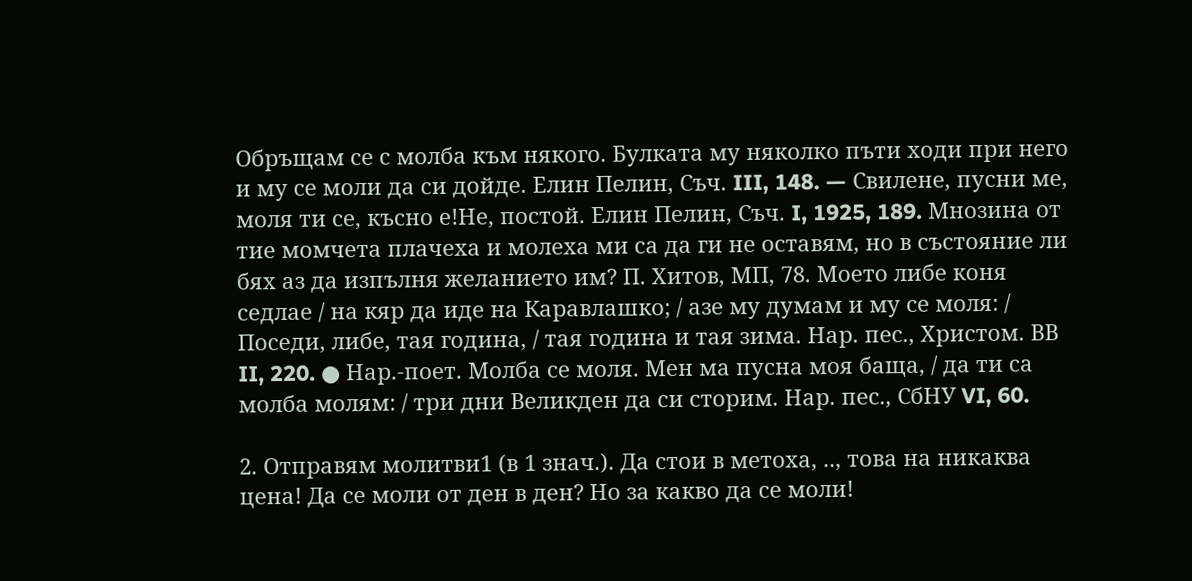Обръщам се с молба към някого. Булката му няколко пъти ходи при него и му се моли да си дойде. Елин Пелин, Съч. III, 148. — Свилене, пусни ме, моля ти се, късно е!Не, постой. Елин Пелин, Съч. I, 1925, 189. Мнозина от тие момчета плачеха и молеха ми са да ги не оставям, но в състояние ли бях аз да изпълня желанието им? П. Хитов, МП, 78. Моето либе коня седлае / на кяр да иде на Каравлашко; / азе му думам и му се моля: / Поседи, либе, тая година, / тая година и тая зима. Нар. пес., Христом. ВВ II, 220. ● Нар.-поет. Молба се моля. Мен ма пусна моя баща, / да ти са молба молям: / три дни Великден да си сторим. Нар. пес., СбНУ VI, 60.

2. Отправям молитви1 (в 1 знач.). Да стои в метоха, .., това на никаква цена! Да се моли от ден в ден? Но за какво да се моли!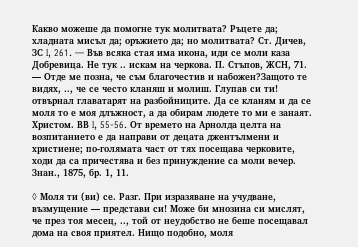Какво можеше да помогне тук молитвата? Ръцете да; хладната мисъл да; оръжието да; но молитвата? Ст. Дичев, ЗС I, 261. — Във всяка стая има икона, иди се моли каза Добревица. Не тук .. искам на черкова. П. Стъпов, ЖСН, 71. — Отде ме позна, че съм благочестив и набожен?Защото те видях, .., че се често кланяш и молиш. Глупав си ти! отвърнал главатарят на разбойниците. Да се кланям и да се моля то е моя длъжност, а да обирам людете то ми е занаят. Христом. ВВ I, 55-56. От времето на Арнолда целта на возпитанието е да направи от децата джентълмени и христиене; по-голямата част от тях посещава черковите, ходи да са причестява и без принуждение са моли вечер. Знан., 1875, бр. 1, 11.

◊ Моля ти (ви) се. Разг. При изразяване на учудване, възмущение — представи си! Може би мнозина си мислят, че през тоя месец, .., той от неудобство не беше посещавал дома на своя приятел. Нищо подобно, моля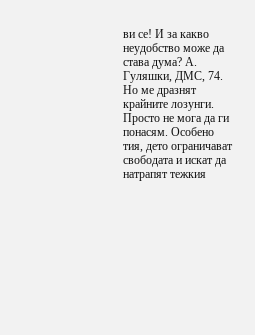ви се! И за какво неудобство може да става дума? А. Гуляшки, ДМС, 74. Но ме дразнят крайните лозунги. Просто не мога да ги понасям. Особено тия, дето ограничават свободата и искат да натрапят тежкия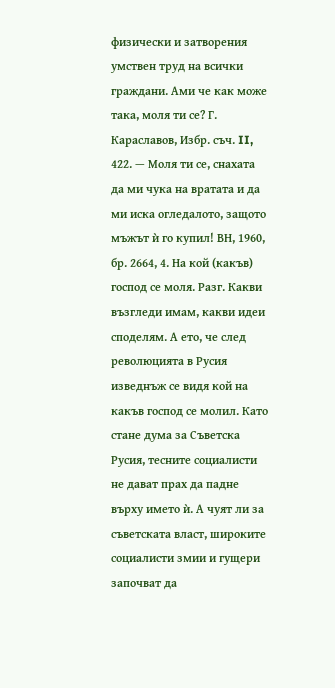физически и затворения умствен труд на всички граждани. Ами че как може така, моля ти се? Г. Караславов, Избр. съч. II, 422. — Моля ти се, снахата да ми чука на вратата и да ми иска огледалото, защото мъжът ѝ го купил! ВН, 1960, бр. 2664, 4. На кой (какъв) господ се моля. Разг. Какви възгледи имам, какви идеи споделям. А ето, че след революцията в Русия изведнъж се видя кой на какъв господ се молил. Като стане дума за Съветска Русия, тесните социалисти не дават прах да падне върху името ѝ. А чуят ли за съветската власт, широките социалисти змии и гущери започват да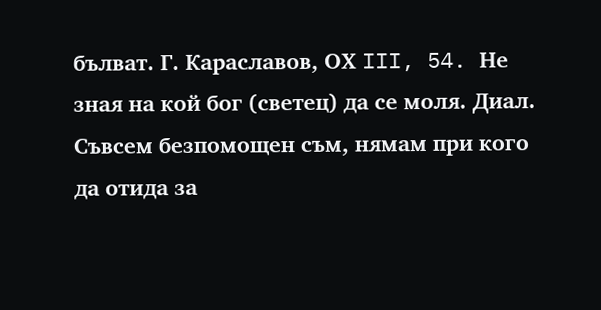бълват. Г. Караславов, ОХ III, 54. Не зная на кой бог (светец) да се моля. Диал. Съвсем безпомощен съм, нямам при кого да отида за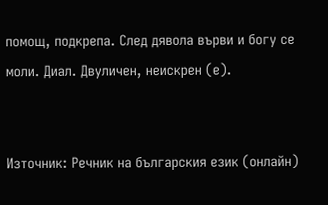помощ, подкрепа. След дявола върви и богу се моли. Диал. Двуличен, неискрен (е).


Източник: Речник на българския език (онлайн)